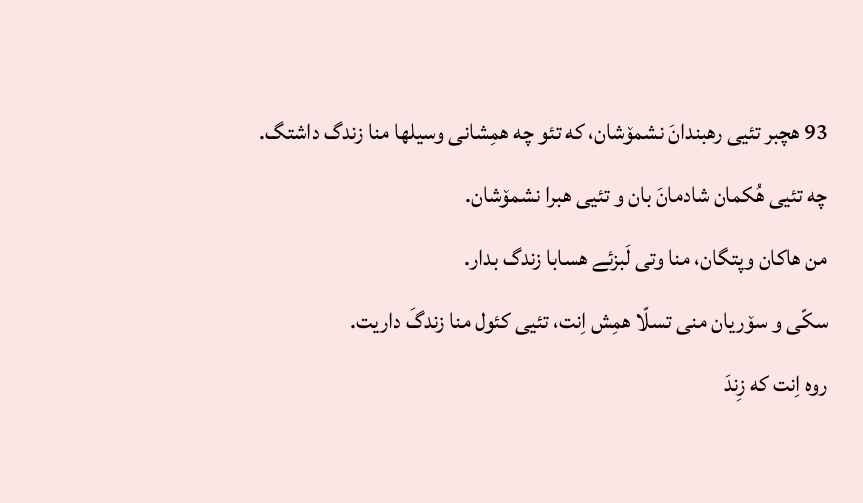93 هچبر تئیی رهبندانَ نشمۆشان، که تئو چه همِشانی وسیلها منا زندگ داشتگ.
چه تئیی هُکمان شادمانَ بان و تئیی هبرا نشمۆشان.
من هاکان وپتگان، منا وتی لَبزئے هسابا زندگ بدار.
سکّی و سۆریان منی تسلّا همِش اِنت، تئیی کئول منا زندگَ داریت.
روه اِنت که زِندَ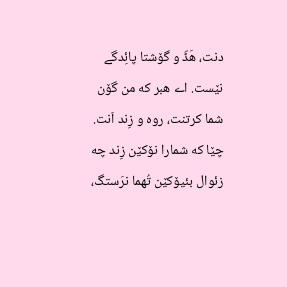دنت، هَڈّ و گۆشتا پائِدگے نێست. اے هبر که من گۆن شما کرتنت، روه و زِند اَنت.
چێا که شمارا نۆکێن زِند چه زئوال بئیۆکێن تُهما نرَستگ،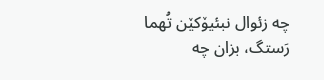چه زئوال نبئیۆکێن تُهما رَستگ، بزان چه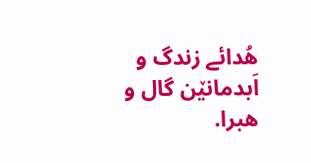هُدائے زندگ و اَبدمانێن گال و هبرا.